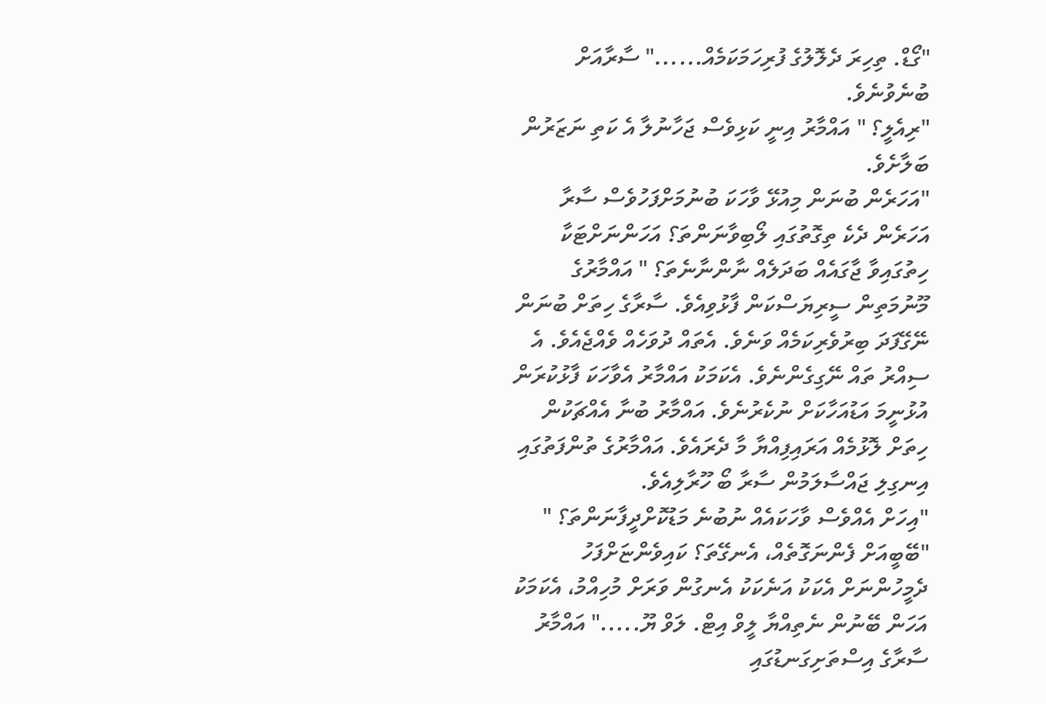"ގޯޑް. ތިހިރަ ދެލޮލުގެ ފުރިހަމަކަމެއް......" ސާރާއަށް ބުނެވުނެވެ.
"ރިއެލީ؟ " އައްމާރު އިނީ ކަޅިވެސް ޖަހާނުލާ އެ ކަތި ނަޒަރުން ބަލާށެވެ.
"އަހަރެން ބުނަން މިއުޅޭ ވާހަކަ ބުނުމަށްފަހުވެސް ސާރާ އަހަރެން ދެކެ ތިގޮތުގައި ލޯބިވާނަންތަ؟ އަހަންނަށްޓަކާ ހިތުގައިވާ ޖާގައެއް ބަދަލެއް ނާންނާނެތަ؟ " އައްމާރުގެ މޫނުމަތިން ސީރިޔަސްކަން ފާޅުވިއެވެ. ސާރާގެ ހިތަށް ބުނަން ނޭގޭފަދަ ބިރުވެރިކަމެއް ވަނެވެ. އެތައް ދުވަހެއް ވެއްޖެއެވެ. އެ ސިއްރު ތައް ނޭގިގެންނެވެ. އެކަމަކު އައްމާރު އެވާހަކަ ފާޅުކުރަން އުޅުނީމަ އަޑުއަހާކަށް ނުކެރުނެވެ. އައްމާރު ބުނާ އެއްޗަކުން ހިތަށް ލޮޅުމެއް އަރައިފިއްޔާ މާ ދެރައެވެ. އައްމާރުގެ ތުންފަތުގައި އިނގިލި ޖައްސާލަމުން ސާރާ ބޯ ހޫރާލިއެވެ.
"އިހަށް އެއްވެސް ވާހަކައެއް ނުބުނެ މަޑުކޮށްދީފާނަންތަ؟ "
"ބޭބީއަށް ފެންނަގޮތެއް، އެނގޭތަ؟ ކައިވެންޏަށްފަހު ދެމީހުންނަށް އެކަކު އަނެކަކު އެނގުން ވަރަށް މުހިއްމު، އެކަމަކު އަހަން ބޭނުން ނެތިއްޔާ ލީވް އިޓް. ލަވް ޔޫ....." އައްމާރު ސާރާގެ އިސްތަށިގަނޑުގައި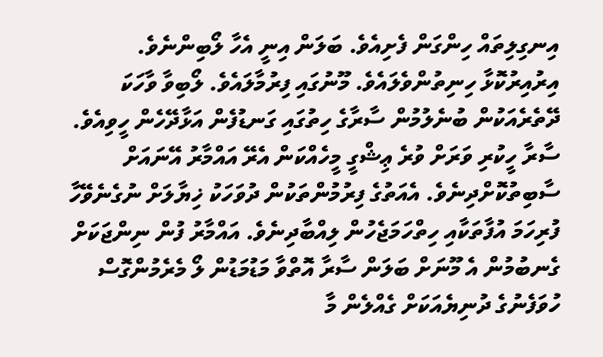އިނގިލިތައް ހިންގަން ފެށިއެވެ. ބަލަން އިނީ އެހާ ލޯބިންނެވެ. އިރުއިރުކޮޅާ ހިނިތުންވެލައެވެ. މޫނުގައި ފިރުމާލައެވެ. ލޯބިވާ ވާހަކަ ދޭތެރެއަކުން ބުނެލުމުން ސާރާގެ ހިތުގައި ގަނޑުފެން އަޅާދޭހެން ހީވިއެވެ.
ސާރާ ހީކުރި ވަރަށް ވުރެ ޢިޝްގީ މީހެއްކަން އެރޭ އައްމާރު އޭނައަށް ސާބިތުކޮށްދިނެވެ. އެއަތުގެ ފިރުމުންތަކުން ދުވަހަކު ޚިޔާލަށް ނުގެނެވޭހާ ފުރިހަމަ އުފާތަކާއި ހިތްހަމަޖެހުން ލިއްބާދިނެވެ. އައްމާރު ފުން ނިންޖަކަށް ގެނބުމުން އެ މޫނަށް ބަލަން ސާރާ އޮތްވާ މަޑުމަޑުން ލޯ މެރެމުންގޮސް ހުވަފެނުގެ ދުނިޔެއަކަށް ގެއްލެން މާ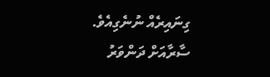ގިނައިރެއް ނުނެގިއެވެ.
ސާރާއަށް ދަންވަރު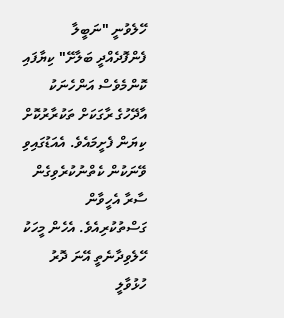ހޭލެވުނީ "ނަބީލާ ފެންފޮދެއްދީ ބަލާށޭ" ކިޔާފައި ކޮންމެވެސް އަންހެނަކު އާދޭހުގެ ރާގަކަށް ތަކުރާރުކޮށް ކިޔަން ފެށީމައެވެ. އެއަޑުގައިވި ވޭނަކުން ކެތްނުކުރެވިގެން ސާރާ އެހީވާން ގަސްތުކުރިއެވެ. އެހެން މީހަކު ހޭލެވިދާނެތީ އޭނަ ދޮރު ހުޅުވާލީ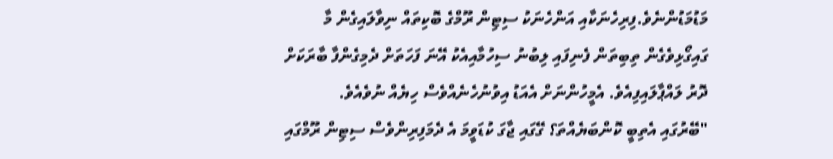މަޑުމަޑުންނެވެ.ފިރިހެނަކާއި އަންހެނަކު ސިޓިން ރޫމްގެ ބޮކިތައް ނިވާލައިގެން މާ ގައިގޯޅިވެގެން ތިބިތަން ފެނިފައި ލިބުނު ސިހުމާއިއެކު އޭނަ ފަހަތަށް ދެމިގެންފާ ބާރަކަށް ދޮރު ލައްޕާލައިފިއެވެ. އެމީހުންނަށް އެއަޑު އިވުނުހެނެއްވެސް ހިޔެއް ނުވެއެވެ.
"ބޭރުގައި އެތިބީ ކޮންބަޔެއްތަ؟ ގޭގައި ޖާގަ ކުޑަވީމަ އެ ދެމަފިރިންވެސް ސިޓިން ރޫމްގައި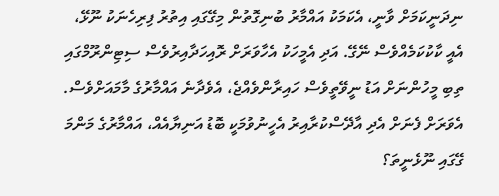ނިދަނީކަމަށް ވާނީ، އެކަމަކު އައްމާރު ބުނިގޮތުން މިގޭގައި އިތުރު ފިރިހެނަކު ނޫޅޭ، އެއީ ކާކުކަމެއްވެސް ނޭގޭ. އަދި އެމީހަކު އެހާވަރަށް ރޮއިހަދާއިރުވެސް ސިޓިންރޫމްގައި ތިބި މީހުންނަށް އަޑު ނީވޭތީވެސް ހައިރާންވެއްޖެ، އެވެދާނެ އައްމާރުގެ މާމައަށްވެސް. އެވަރަށް ފެނަށް އެދި އާދޭސްކުރާއިރު އެހީނުވުމަކީ ބޮޑު އަނިޔާއެއް، އައްމާރުގެ މަންމަ ގޭގައި ނޫޅެނީތަ؟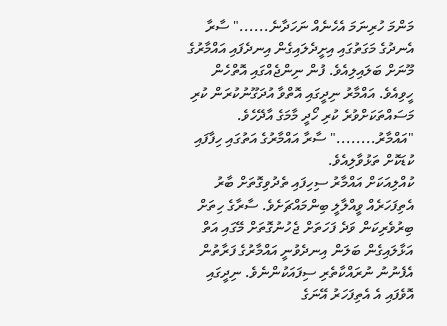މަންމަ ހުރިނަމަ އެހެނެއް ނަހަދާނެ......" ސާރާ އެނދުގެ މަގަތުގައި އިށީދެލައިގެން އިނދެފައި އައްމާރުގެ މޫނަށް ބަލައިލިއެވެ. ފުން ނިންޖެއްގައި އޮތްހެން ހީވިއެވެ. އައްމާރު ނިދީގައި އޮތްވާ އުދަގޫނުކުރަން ކުރި މަސައްތަކަށްވުރެ ކުރި ހޯދީ މާމަގެ އާދޭހެވެ.
"އައްމާރު........" ސާރާ އައްމާރުގެ އަތުގައި ހިފާފައި ކުޑަކޮށް ތަޅުވާލިއެވެ.
ކުއްލިއަކަށް އައްމާރު ސިހިފައި ތެދުވިގޮތަށް ބާރު އެތިފަހަރެއް ވީއްލާލީ ބިންމައްޗަށެވެ. ސާރާގެ ހިތަށް ބިރުވެރިކަން ވަދެ ފަހަތަށް ޖެހުނުގޮތަށް މޭގައި އަތް އަޅާލައިގެން ބަލަން އިނދެވުނީ އައްމާރުގެ ފަރާތުން އެފެނުނު ނުރައްކާތެރި ސިފައަކުންނެވެ. ނިދީގައި އޮވެފައި އެ އެތިފަހަރު އޭނަގެ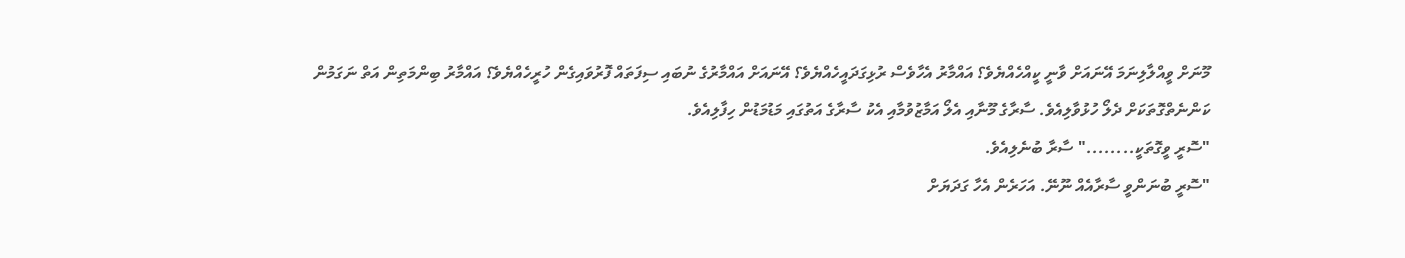މޫނަށް ވީއްލާލިނަމަ އޭނައަށް ވާނީ ކީއްހެއްޔެވެ؟ އައްމާރު އެހާވެސް ރުޅިގަދައީހެއްޔެވެ؟ އޭނައަށް އައްމާރުގެ ނުބައި ސިފަތައް ފޮރުވައިގެން ހުރީހެއްޔެވެ؟ އައްމާރު ބިންމަތިން އަތް ނަގަމުން ކަންނެތްގޮތަކަށް ދެލޯ ހުޅުވާލިއެވެ. ސާރާގެ މޫނާއި އެލޯ އަމާޒުވުމާއި އެކު ސާރާގެ އަތުގައި މަޑުމަޑުން ހިފާލިއެވެ.
"ސޮރީ ވީގޮތަކީ........" ސާރާ ބުނެލިއެވެ.
"ސޮރީ ބުނަންވީ ސާރާއެއް ނޫނޭ. އަހަރެން އެހާ ގަދަޔަށް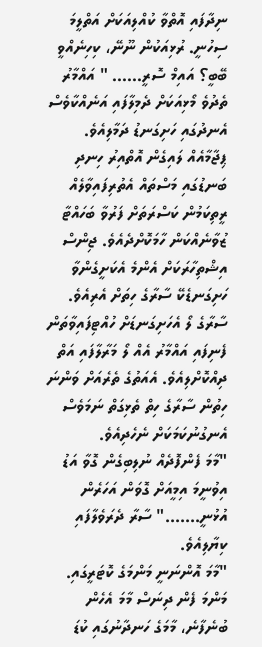ނިދާފައި އޮތްވާ ކުއްލިއަކަށް އަތްލީމަ ސިހުނީ. ރުޅިއަކުން ނޫނޭ، ކިހިނެއްވީ ބޭބީ؟ އައިމް ސޮރީ...... " އައްމާރު ތެދުވެ މޯޅިއަކަށް ދެމިލާފައި އަނެއްކާވެސް އެނދުގައި ހަށިގަނޑު ދަމާލިއެވެ. ޕިޖާމާއެއް ލައިގެން އޮތްއިރު ހިނދި ބަނޑުގައި މަސްތައް އެތުރިފައިވާލެއް ރީތިކަމުން ކަސްރަތަށް ފަރުވާ ބަހައްޓާ ޒުވާނެއްކަން ހާމަކޮށްދެއެވެ. ޖިންސް އިޝްތިހާރަކަށް އެންމެ އެކަށީގެންވާ ހަށިގަނޑެކޭ ސާރާގެ ހިތަށް އެރިއެވެ. ސާރާގެ ލޯ އެހަށިގަނޑަށް ހުއްޓިފައިވާތަން ފެނިފައި އައްމާރު އެއް ލޯ މަރާލާފައި އަތް ދިއްކޮށްލިއެވެ. އެއަތުގެ ތެރެއަށް ވަންނަ ހިތުން ސާރާގެ ހިތް ތެޅިގަތް ނަމަވެސް އެނގުނުކަމަކަށް ނެހެދިއެވެ.
"މާމަ ފެންފޮދެއް ނުލިބިގެން ގޮވާ އަޑު އިވުނީމަ އިމީއަށް ގޮވަން އަހަރެން އުޅުނީ......." ސާރާ ދެރަވެލާފައި ކިޔާލިއެވެ.
"މާމަ އޮންނަނީ މަންމަގެ ކޮޓަރީގައި. މަންމަ ފެން ދިނަސް މާމަ އެހެން ބުނެފާނެ، މާމަގެ ހަނދާނުގައި ކުޑަ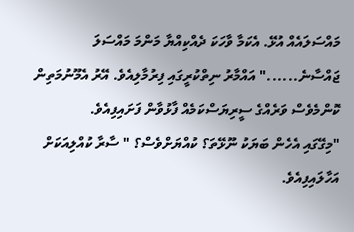މައްސަލައެއް އުޅޭ. އެކަމާ ވާހަކަ ދެއްކިއްޔާ މަންމަ މައްސަލަ ޖައްސާނެ......" އައްމާރު ނިތްކުރީގައި ފިރުމާލިއެވެ. އޭރު އެމޫނުމަތިން ކޮންމެވެސް ވަރެއްގެ ސީރިޔަސްކަމެއް ފާޅުވާން ފަށައިފިއެވެ.
"މިގޭގައި އެހެން ބަޔަކު ނޫޅޭތަ؟ ކުއްޔަށްވެސް؟ " ސާރާ ކުއްލިއަކަށް އަހާލައިފިއެވެ.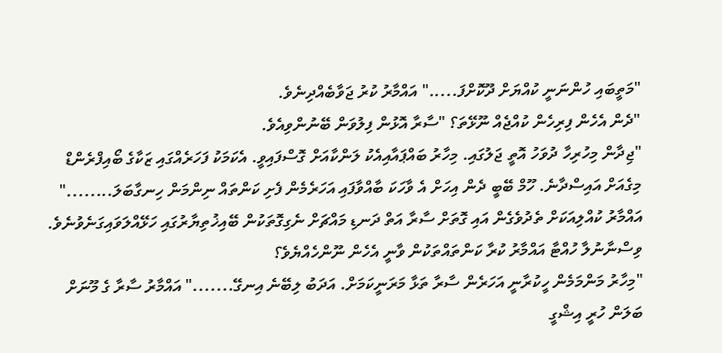"މަތީބައި ހުންނަނީ ކުއްޔަށް ދޫކޮށްފަ....." އައްމާރު ކުރު ޖަވާބެއްދިނެވެ.
"ދެން އެހެން ފިރިހެން ކުއްޖެއް ނޫޅޭތަ؟ "ސާރާ އޮޅުން ފިލުވަން ބޭނުންވިއެވެ.
"ޖިދާން މިހުރިހާ ދުވަހު އޮތީ ޖަލުގައި. މިހާރު ބައްޕައާއިއެކު ލަންކާއަށް ގޮސްފައިވީ. އެކަމަކު ފަހަރެއްގައި ޒަކާގެ ބޯއިފްރެންޑް މިގެއަށް އައިސްދާނެ. ހޫމް ބޭބީ ދެން އިހަށް އެ ވާހަކަ ބާއްވާފައި އަހަރެމެން ފެށި ކަންތައް ނިންމަން ހިނގާބަލަ........" އައްމާރު ކުއްލިއަކަށް ތެދުވެގެން އައި ގޮތަށް ސާރާ އަތް ދަނޑި މައްޗަށް ނެގިގޮތަކުން ބޭއިޚުތިޔާރުގައި ހަޅޭއްލަވައިގަނެވުނެވެ. ވިސްނާނުލާ ހުއްޓާ އައްމާރު ކުރާ ކަންތައްތަކުން ވާނީ އެހެން ނޫންހެއްޔެވެ؟
"މިހާރު މަންމަމެން ހީކުރާނީ އަހަރެން ސާރާ ތަޅާ މަރަނީކަމަށް. އަދަބު ލިބޭނެ އިނގޭ......." އައްމާރު ސާރާ ގެ މޫނަށް ބަލަން ހުރީ އިޝްގީ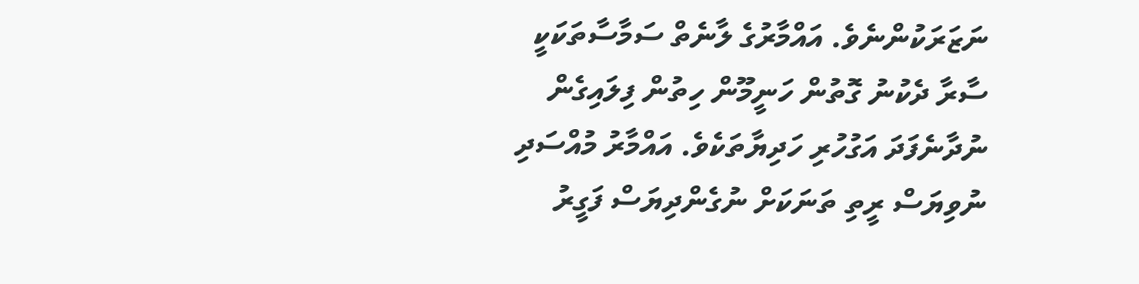ނަޒަރަކުންނެވެ. އައްމާރުގެ ލާނެތް ސަމާސާތަކަކީ ސާރާ ދެކުނު ގޮތުން ހަނީމޫން ހިތުން ފިލައިގެން ނުދާނެފަދަ އަގުހުރި ހަދިޔާތަކެވެ. އައްމާރު މުއްސަދި ނުވިޔަސް ރީތި ތަނަކަށް ނުގެންދިޔަސް ފަގީރު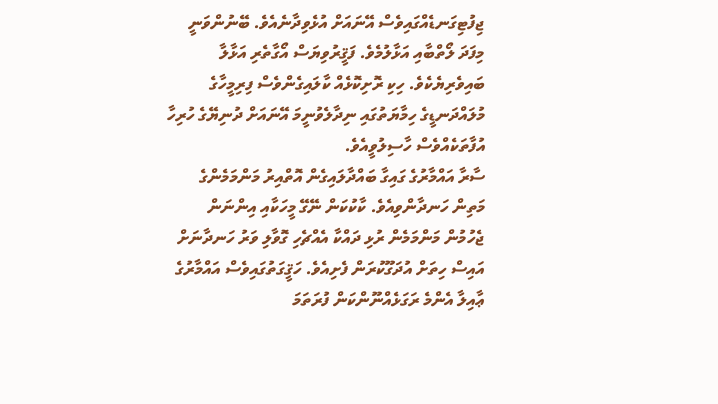ޖިފުޓިގަނޑެއްގައިވެސް އޭނައަށް އުޅެވިދާނެއެވެ. ބޭނުންވަނީ މިފަދަ ލޯތްބާއި އަޅާލުމެވެ. ފަޤީރުވިޔަސް އޯގާތެރި އަޅާލާ ބައިވެރިޔެކެވެ. ހިކި ރޮށިކޮޅެއް ކާލައިގެންވެސް ފިރިމީހާގެ މުލައްދަނޑީގެ ހިމާޔަތުގައި ނިދާލެވުނީމަ އޭނައަށް ދުނިޔޭގެ ހުރިހާ އުފާތަކެއްވެސް ހާސިލުވީއެވެ.
ސާރާ އައްމާރުގެ ގައިގާ ބައްދާލައިގެން އޮތްއިރު މަންމަމެންގެ މަތިން ހަނދާންވިއެވެ. ކާކުކަން ނޭގޭ މީހަކާއި އިންނަން ޖެހުމުން މަންމަމެން ރުޅި ދައްކާ އެއްޗެހި ގޮވާލި ވަރު ހަނދާނަށް އައިސް ހިތަށް އުދަގޫކުރަން ފެށިއެވެ. ހަޤީގަތުގައިވެސް އައްމާރުގެ ޢާއިލާ އެންމެ ރަގަޅެއްނޫންކަން ފުރަތަމަ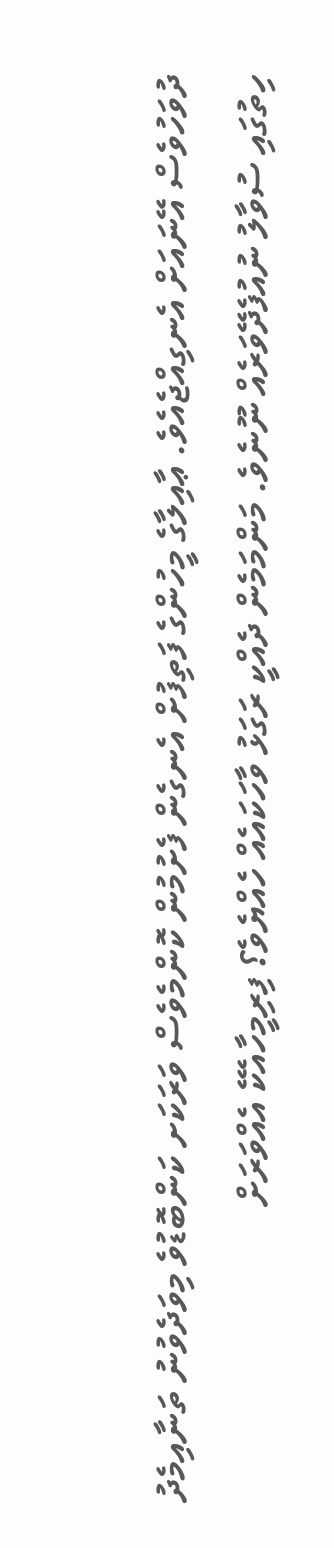ދުވަހުވެސް އޭނައަށް އެނގިއްޖެއެވެ. ޢާއިލާގެ މީހުންގެ ފަތިފުށް އެނގެން ފެށުމުން ކޮންމެވެސް ވަރަކަށ ކަންބޮޑުވެ މިވަދެވުނު ތަނާއިމެދު ހިތުގައި ސުވާލު ނުއުފެދޭވަރެއް ނޫނެވެ. މަންމަމެން ދެއްކީ ރަގަޅު ވާހަކައެއް ހެއްޔެވެ؟ ފިރިމީހާއެކޭ އެއްވަރަށް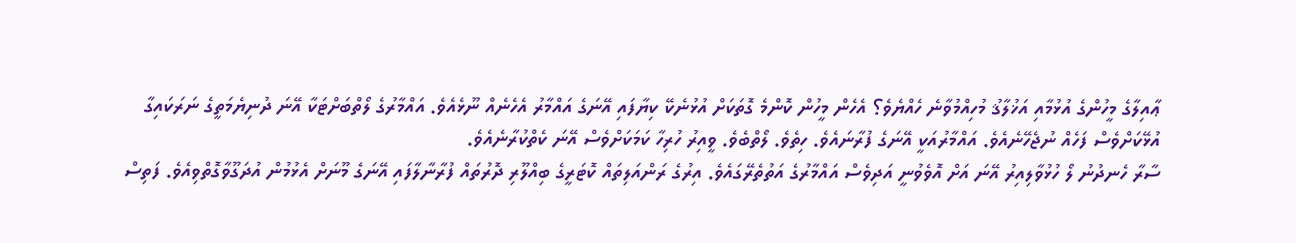ޢާއިލާގެ މީހުންގެ އުޅުމާއި އަޚުލާޤު މުހިއްމުވާނެ ހެއްޔެވެ؟ އެހެން މީހުން ކޮންމެ ގޮތަކަށް އުޅުނެކޭ ކިޔާފައި އޭނަގެ އައްމާރު އެހެނެއް ނޫޅެއެވެ. އައްމާރުގެ ލޯތްބަށްޓަކާ އޭނަ ދުނިޔެމަތީގެ ނަރަކައިގާ އުޅޭކަށްވެސް ފަހެއް ނުޖެހޭނެއެވެ. އައްމާރުއަކީ އޭނަގެ ފުރާނައެވެ. ހިތެވެ. ލޯތްބެވެ. ވީއިރު ހުރިހާ ކަމަކަށްވެސް އޭނަ ކެތްކުރާނެއެވެ.
ސާރާ ހެނދުނު ލޯ ހުޅުވާލިއިރު އޭނަ އަށް އޮވެވުނީ އަދިވެސް އައްމާރުގެ އަތުތެރޭގައެވެ. އިރުގެ ރަންއަލިތައް ކޮޓަރީގެ ބިއްލޫރި ދޮރުތައް ފުރާނާލާފައި އޭނަގެ މޫނަށް އެޅުމުން އުދަގޫވާގޮތްވިއެވެ. ފަތިސް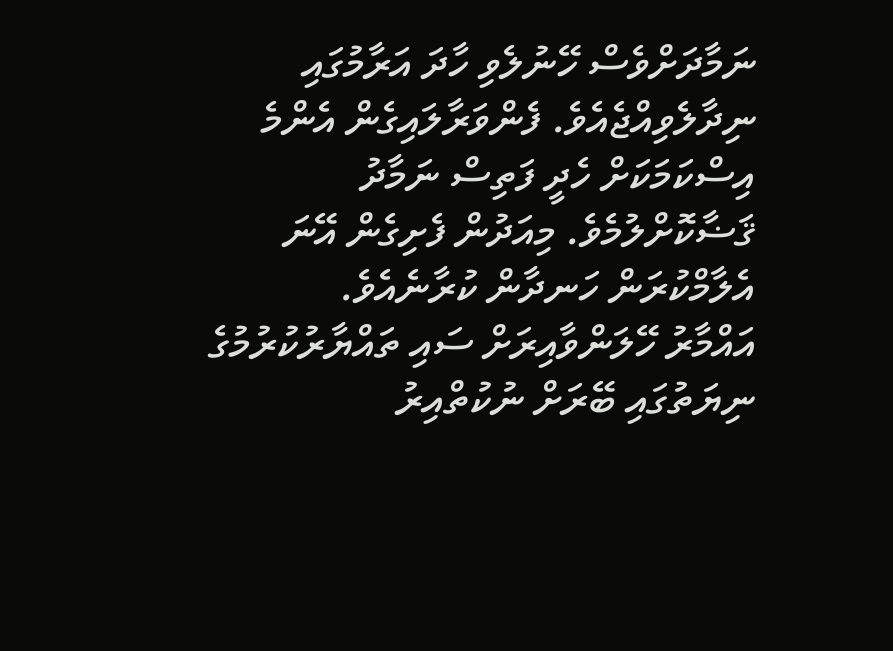ނަމާދަށްވެސް ހޭނުލެވި ހާދަ އަރާމުގައި ނިދާލެވިއްޖެއެވެ. ފެންވަރާލައިގެން އެންމެ އިސްކަމަކަށް ހެދީ ފަތިސް ނަމާދު ޤަޟާކޮށްލުމެވެ. މިއަދުން ފެށިގެން އޭނަ އެލާމްކުރަން ހަނދާން ކުރާނެއެވެ.
އައްމާރު ހޭލަންވާއިރަށް ސައި ތައްޔާރުކުރުމުގެ ނިޔަތުގައި ބޭރަށް ނުކުތްއިރު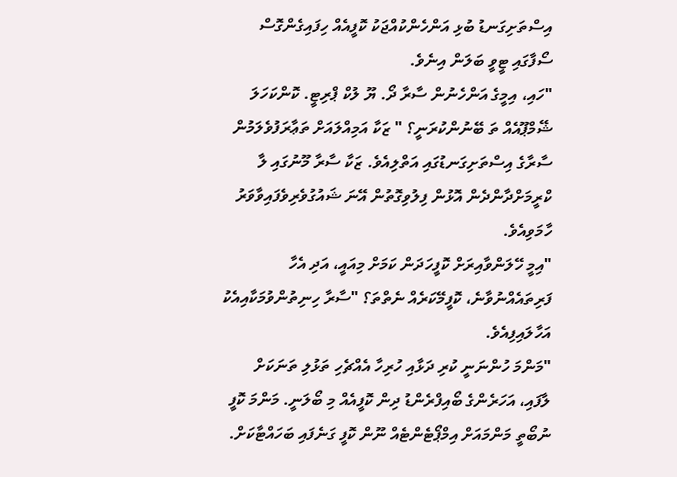އިސްތަށިގަނޑު ބުޅި އަންހެންކުއްޖަކު ކޮފީއެއް ހިފައިގެންގޮސް ސޯފާގައި ޓީވީ ބަލަން އިނެވެ.
"ހައި، އިމީގެ އަންހެނުން ސާރާ ދޯ. ޔޫ ލުކް ޕްރިޓީ. ކޮންކަހަލަ ޝޭމްޕޫއެއް ތަ ބޭނުންކުރަނީ؟ " ޒަކާ އަމިއްލައަށް ތަޢާރަފުވެލަމުން ސާރާގެ އިސްތަށިގަނޑުގައި އަތްލިއެވެ. ޒަކާ ސާރާ މޫނުގައި ލާ ކްރީމަށްދާންދެން އޮޅުން ފިލުވިގޮތުން އޭނަ ޝައުގުވެރިވެފައިވާވަރު ހާމަވިއެވެ.
"އިމީ ހޭލަންވާއިރަށް ކޮފީހަދަން ކަމަށް މިއައީ، އަދި އެހާ ފަރިތައެއްނުވާނެ، ކޮފީމޭކަރެއް ނެތްތަ؟ "ސާރާ ހިނިތުންވުމަކާއިއެކު އަހާލައިފިއެވެ.
"މަންމަ ހުންނަނީ ކުރި ދަޅާއި ހުރިހާ އެއްޗެހި ތަޅުލި ތަނަކަށް ލާފައި، އަހަރެންގެ ބޯއިފްރެންޑު ދިން ކޮފީއެއް މި ބޯލަނީ. މަންމަ ކޮފީ ނުބޯތީ މަންމައަށް އިމްޕޯޓެންޓެއް ނޫން ކޮފީ ގަނެފައި ބަހައްޓާކަށް.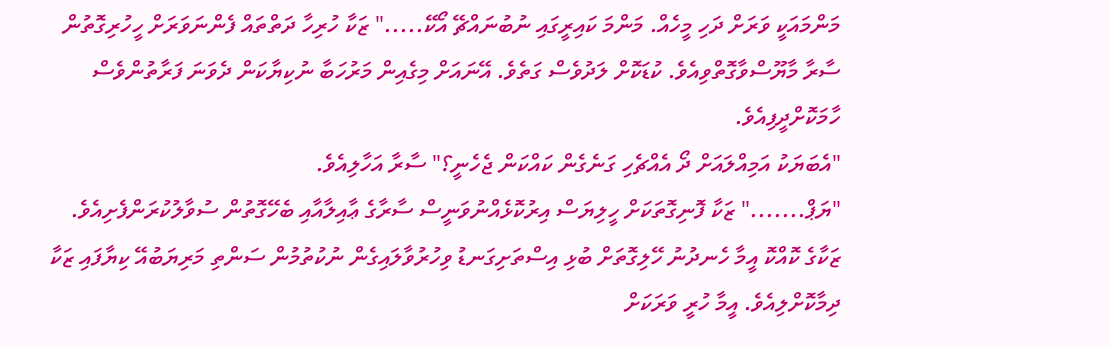މަންމައަކީ ވަރަށް ދަހި މީހެއް. މަންމަ ކައިރީގައި ނުބުނައްޗޭ އޯކޭ....." ޒަކާ ހުރިހާ ދަތްތައް ފެންނަވަރަށް ހީހުރިގޮތުން ސާރާ މާޔޫސްވާގޮތްވިއެވެ. ކުޑަކޮށް ލަދުވެސް ގަތެވެ. އޭނައަށް މިގެއިން މަރުހަބާ ނުކިޔާކަން ދެވަނަ ފަރާތުންވެސް ހާމަކޮށްދީފިއެވެ.
"އެބަޔަކު އަމިއްލައަށް ދޯ އެއްޗެހި ގަނެގެން ކައްކަން ޖެހެނީ؟" ސާރާ އަހާލިއެވެ.
"ޔަޕް......." ޒަކާ ފޮނިގޮތަކަށް ހީލިޔަސް އިރުކޮޅެއްނުވަނީސް ސާރާގެ ޢާއިލާއާއި ބެހޭގޮތުން ސުވާލުކުރަންފެށިއެވެ. ޒަކާގެ ކޮއްކޮ އީމާ ހެނދުނު ހޭލިގޮތަށް ބުޅި އިސްތަށިގަނޑު ވިހުރުވާލައިގެން ނުކުތުމުން ސަންތި މަރިޔަބުއޭ ކިޔާފައި ޒަކާ ދިމާކޮށްލިއެވެ. އީމާ ހުރީ ވަރަކަށް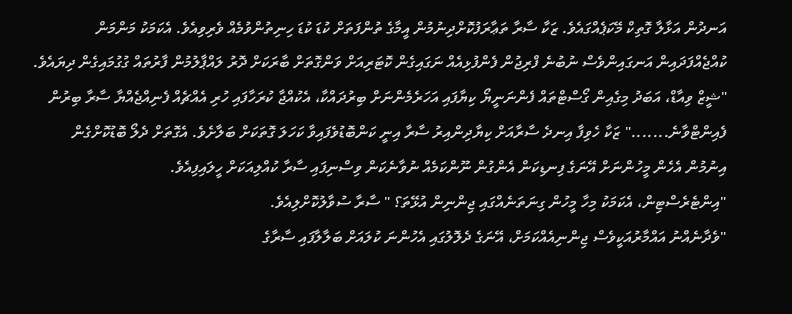އަނދުން އަޅާލާ ގޮތިކް މޭކަޕެއްގައެވެ. ޒަކާ ސާރާ ތަޢާރަފުކޮށްދިނުމުން އީމާގެ ތުންފަތަށް ކުޑަ ކުޑަ ހިނިތުންވުމެއް ވެރިވިއެވެ. އެކަމަކު މަންމަން ކުއްޖެއްފަދައިން އަނގައިންވެސް ނުބުނެ ފްރިޖުން ފެންފުޅިއެއް ނަގައިގެން ކޮޓަރިއަށް ވަންގޮތަށް ބާރަކަށް ދޮރު ލައްޕާލުމުން ފާރުތައް ގުގުމައިގެން ދިޔައެވެ.
"ޝީޒް ވިއާޑް، އަބަދު މިގެއިން ގޯސްޓްތައް ފެންނަނީޔޯ ކިޔާފައި އަހަރެމެންނަށް ބިރުދައްކާ، އެކުއްޖާ ކުރަހާފައި ހުރި އެއްޗެއް ފެނިއްޖެއްޔާ ސާރާ ބިރުން ފެއިންޓްވާނެ......." ޒަކާ ހެވިފާ އިނދެ ސާރާއަށް ކިޔާދިންއިރު ސާރާ އިނީ ކަންބޮޑުވެފައިވާ ކަހަލަ ގޮތަކަށް ބަލާށެވެ. އެގޮތަށް ދެލޯ ބޮޑުކޮށްގެން އިނުމުން އެހެން މީހުންނަށް އޭނަގެ ފިނޑިކަން އެންގުން ނޫންކަމެއް ނުވާނެކަން ވިސްނިފައި ސާރާ ކުއްލިއަކަށް ހީލައިފިއެވެ.
"އިންޓެރެސްޓިން، އެކަމަކު މިހާ މީހުން ގިނަތަނެއްގައި ޖިންނިން އުޅޭތަ؟ " ސާރާ ސުވާލުކޮށްލިއެވެ.
"ވެދާނެއްނު އައްމާރުއަކީވެސް ޖިންނިއެއްކަމަށް، އޭނަގެ ދެލޮލުގައި އެހުންނަ ކުލައަށް ބަލާލާފައި ސާރާގެ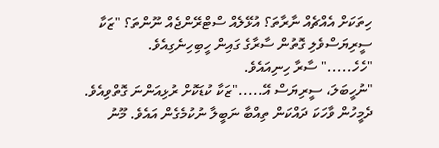ހިތަކަށް އެއްޗެއް ނާރާތަ؟ އުޅޭލެއް ސްޓްރޭންޖެއް ނޫންތަ؟ "ޒަކާ ސީރިޔަސްވެލި ގޮތުން ސާރާގެ ގައިން ހީބިހިނެގިއެވެ.
"ހެހެ....." ސާރާ ހިނިއައެވެ.
"ނުހީބަލަ، ސީރިޔަސް އޭ....."ޒަކާ ކުޑަކޮށް ރުޅިއަންނަ ގޮތްވިއެވެ. ދެމީހުން ވާހަކަ ދައްކަން ތިއްބާ ނަބީލާ ނުކުމެގެން އައެވެ. މޫނު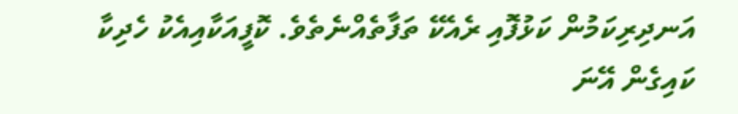އަނދިރިކަމުން ކަޅުފޮއި ރެއެކޭ ތަފާތެއްނެތެވެ. ކޮފީއަކާއިއެކު ހެދިކާ ކައިގެން އޭނަ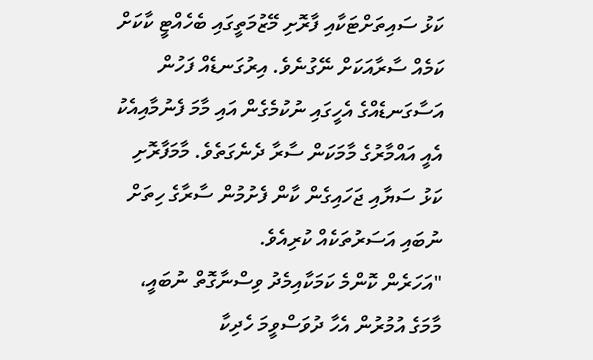ކަޅު ސައިތަށްޓަކާއި ފާރޮށި މޭޒުމަތީގައި ބެހެއްޓީ ކާކަށް ކަމެއް ސާރާއަކަށް ނޭގުނެވެ. އިރުގަނޑެއް ފަހުން އަސާގަނޑެއްގެ އެހީގައި ނުކުމެގެން އައި މާމަ ފެނުމާއިއެކު އެއީ އައްމާރުގެ މާމަކަން ސާރާ ދެނެގަތެވެ. މާމަފާރޮށި ކަޅު ސަޔާއި ޖަހައިގެން ކާން ފެށުމުން ސާރާގެ ހިތަށް ނުބައި އަސަރުތަކެއް ކުރިއެވެ.
"އަހަރެން ކޮންމެ ކަމަކާއިމެދު ވިސްނާގޮތް ނުބައީ، މާމަގެ އުމުރުން އެހާ ދުވަސްވީމަ ހެދިކާ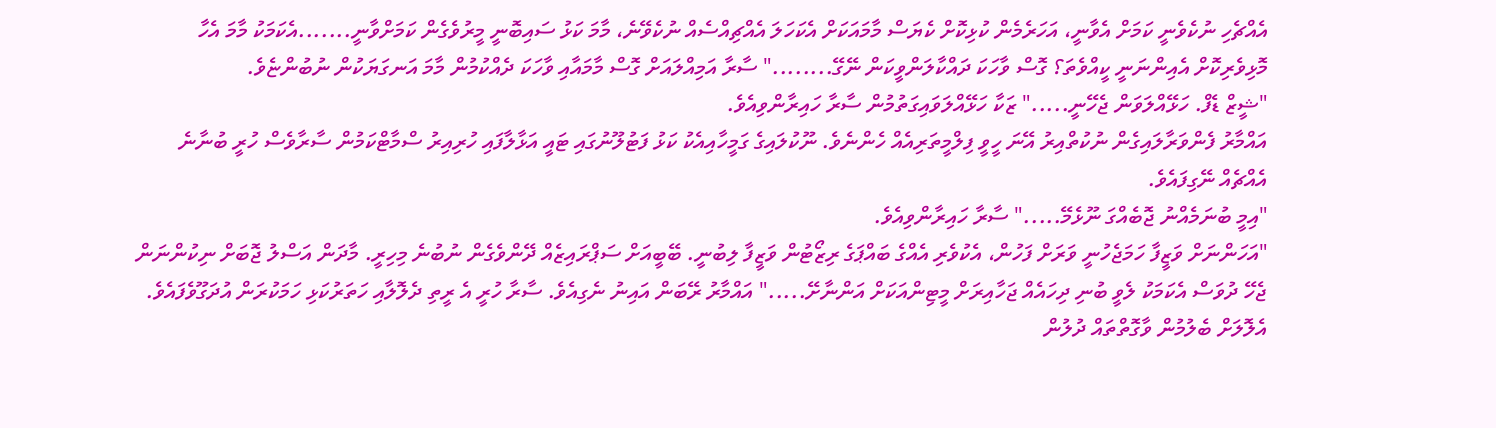އެއްޗެހި ނުކެވެނީ ކަމަށް އެވާނީ، އަހަރެމެން ކުޅިކޮށް ކެޔަސް މާމައަކަށް އެކަހަލަ އެއްޗިއްސެއް ނުކެވޭނެ، މާމަ ކަޅު ސައިބޮނީ މީރުވެގެން ކަމަށްވާނީ.......އެކަމަކު މާމަ އެހާ މޮޅިވެރިކޮށް އެއިންނަނީ ކީއްވެތަ؟ ގޮސް ވާހަކަ ދައްކާލަންވީކަން ނޭގޭ........" ސާރާ އަމިއްލައަށް ގޮސް މާމައާއި ވާހަކަ ދެއްކުމުން މާމަ އަނގަޔަކުން ނުބުންޏެވެ.
"ޝީޒް ޑެފް. ހަޅޭއްލަވަން ޖެހޭނީ....." ޒަކާ ހަޅޭއްލަވައިގަތުމުން ސާރާ ހައިރާންވިއެވެ.
އައްމާރު ފެންވަރާލައިގެން ނުކުތްއިރު އޭނަ ހީވީ ފިލްމީތަރިއެއް ހެންނެވެ. ނޫކުލައިގެ ގަމީހާއިއެކު ކަޅު ފަޓުލޫނުގައި ޓައީ އަޅާލާފައި ހުރިއިރު ސްމާޓްކަމުން ސާރާވެސް ހުރީ ބުނާނެ އެއްޗެއް ނޭގިފައެވެ.
"އިމީ ބުނަމެއްނު ޖޮބެއްގަ ނޫޅެމޭ....." ސާރާ ހައިރާންވިއެވެ.
"އަހަންނަށް ވަޒީފާ ހަމަޖެހުނީ ވަރަށް ފަހުން، އެކުވެރި އެއްގެ ބައްޕަގެ ރިޒޯޓުން ވަޒީފާ ލިބުނީ. ބޭބީއަށް ސަޕްރައިޒެއް ދޭންވެގެން ނުބުނެ މިހިރީ. މާދަން އަސްލު ޖޮބަށް ނިކުންނަން ޖެހޭ ދުވަސް އެކަމަކު ލެވީ ބުނި ދިހައެއް ޖަހާއިރަށް މީޓިންއަކަށް އަންނާށޭ....." އައްމާރު ރޭބަން އައިނު ނެގިއެވެ. ސާރާ ހުރީ އެ ރީތި ދެލޮލާއި ހަތަރުކަޅި ހަމަކުރަން އުދަގޫވެފައެވެ. އެލޮލަށް ބެލުމުން ވާގޮތްތައް ދުލުން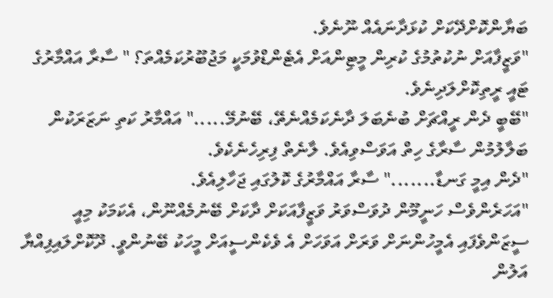ބަޔާންކޮށްދޭކަށް ކުޅަދާނައެއް ނޫނެވެ.
"ވަޒީފާއަށް ނުކުތުމުގެ ކުރިން މީޓިންއަށް އެޓެންޑްވުމަކީ މަޖުބޫރުކަމެއްތަ؟ " ސާރާ އައްމާރުގެ ޓައީ ރީތިކޮށްލަދިނެވެ.
"ބޭބީ ދެން ރީއްޗަށް ބުނެބަލަ ދާނެކަމެއްނެތޭ، ބޭނުމޭ....." އައްމާރު ކަތި ނަޒަރަކުން ބަލާލުމުން ސާރާގެ ހިތް އަވަސްވިއެވެ. ލާނެތް ފިރިހެނެކެވެ.
"ދެން އިމީ ގަނޑާ......." ސާރާ އައްމާރުގެ ކޮލުގައި ޖަހާލިއެވެ.
"އަހަރެންވެސް ހަނީމޫން ދުވަސްވަރު ވަޒީފާއަކަށް ދާކަށް ބޭނުމެއްނޫން، އެކަމަކު މިއީ ސީޒަންވެފައި އެމީހުންނަށް ވަރަށް އަވަހަށް އެ ވެކެންސީއަށް މީހަކު ބޭނުންވީ. ދޫކޮށްލައިފިއްޔާ އަލުން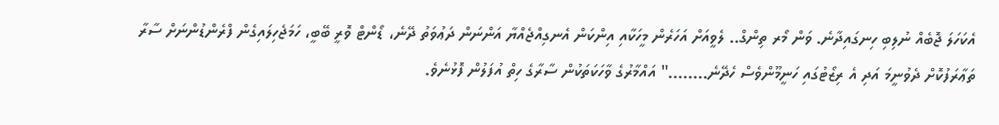އެކަހަލަ ޖޮބެއް ނުލިބި ހިނގައިދާނެ. ވަން މޯރ ތިންގް.. ލެވީއަށް އަހަރެން މީހަކާއި އިންކަން އެނގިއްޖެއްޔާ އަންނަން ދަޢުވަތު ދޭނެ، ޑޯންޓް ވޮރީ ބޭބީ، ހަމަޖެހިލައިގެން ފްރެންޑުންނަށް ސާރާ ތަޢާރަފުކޮށް ދެވުނީމަ އަދި އެ ރިޒޯޓުގައި ހަނީމޫންވެސް ހެދޭނެ........" އައްމާރުގެ ވާހަކަތަކުން ސާރާގެ ހިތް އުފަލުން ފޮޅުނެވެ.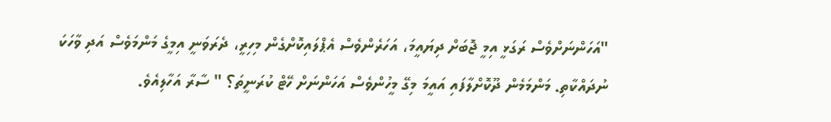"އަހަންނަށްވެސް ރަގަޅީ އިމީ ޖޮބަށް ދިޔައީމަ، އަހަރެންވެސް އެޕްލައިކޮށްގެން މިހިރީ، ދެރަވަނީ އިމީގެ މަންމަވެސް އަދި ވާހަކަ ނުދައްކާތި. މަންމަމެން ދޫކޮށްލާފައި އައީމަ މިގޭ މީހުންވެސް އަހަންނަށް ހޭޓް ކުރަނީތަ؟ " ސާރާ އަހާލިއެވެ.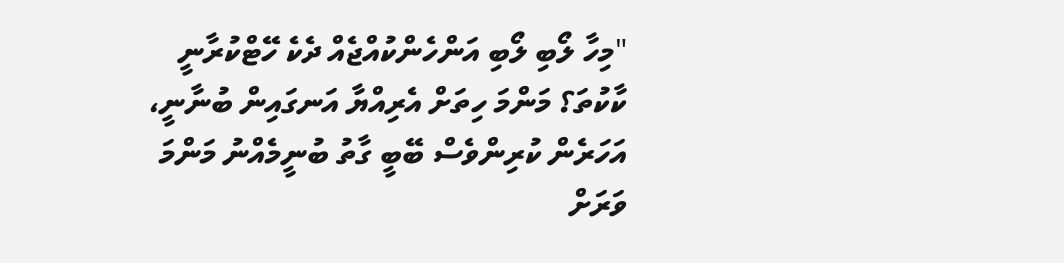"މިހާ ލޯބި ލޯބި އަންހެންކުއްޖެއް ދެކެ ހޭޓްކުރާނީ ކާކުތަ؟ މަންމަ ހިތަށް އެރިއްޔާ އަނގައިން ބުނާނީ، އަހަރެން ކުރިންވެސް ބޭބީ ގާތު ބުނީމެއްނު މަންމަ ވަރަށް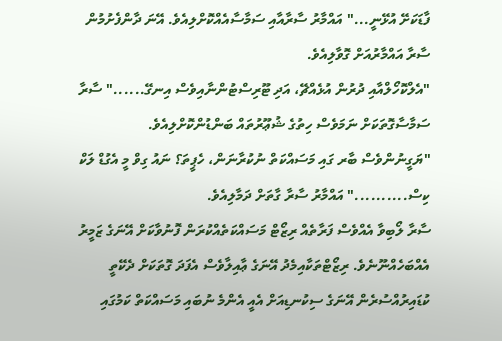ފާޑަކަށޭ އުޅޭނީ..." އައްމާރު ސާރާއާއި ސަމާސާއެއްކޮށްލިއެވެ. އޭނަ ދާންފެށުމުން ސާރާ އައްމާރުއަށް ގޮވާލިއެވެ.
"އެލްކޮހޯލްއާއި ދުރުން އުޅެއްޗޭ، އަދި ޓޫރިސްޓުންނާއިވެސް އިނގޭ......" ސާރާ ސަމާސާގޮތަކަށް ނަމަވެސް ހިތުގެ ޝުޢޫރުތައް ބަންޑުންކޮށްލިއެވެ.
"ޔަގީނުންވެސް ބާރ ގައި މަސައްކަތް ނުކުރާނަން، ހެޕީތަ؟ ނައު ގިވް މީ އެގުޑް ލަކް ކިސް.........." އައްމާރު ސާރާ ގާތަށް ދަމާލިއެވެ.
ސާރާ ލޯބިވާ އެއްވެސް ފަރާތެއް ރިޒޯޓް މަސައްކަތެއްކުރަން ފޮނުވާކަށް އޭނަގެ ޒަމީރު އެއްބަހެއްނޫނެވެ. ރިޒޯޓްތަކާއިމެދު އޭނަގެ ޢާއިލާވެސް އެފަދަ ގޮތަކަށް ދެކޭތީ ކުޑައިރުއްސުރެން އޭނަގެ ސިކުނޑިއަށް އެއީ އެންމެ ނުބައި މަސައްކަތް ކަމުގައި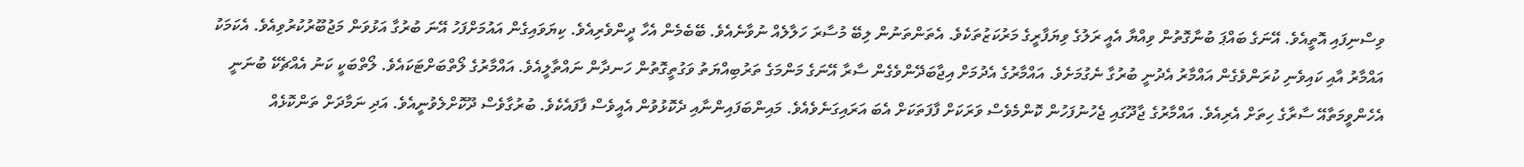ވިސްނިފައި އޮތީއެވެ. އޭނަގެ ބައްޕަ ބުނާގޮތުން ވިއްޔާ އެއީ ރަލުގެ ވިޔަފާރީގެ މަރުކަޒުތަކެވެ. އެތަންތަނުން ލިބޭ މުސާރަ ހަލާލެއް ނުވާނެއެވެ. ބޭބެމެން އެހާ ދީންވެރިއެވެ. ކިޔަވައިގެން އައުމަށްފަހު އޭނަ ބުރުގާ އަޅުވަން މަޖުބޫރުކުރުވިއެވެ. އެކަމަކު އައްމާރު އާއި ކައިވެނި ކުރަންވެގެން އައްމާރު އެދުނީ ބުރުގާ ނެގުމަށެވެ. އައްމާރުގެ އެދުމަށް އިޖާބަދޭންވެގެން ސާރާ އޭނަގެ މަންމަގެ ތަރުބިއްޔަތު ވަގުތީގޮތުން ހަނދާން ނައްތާލީއެވެ. އައްމާރުގެ ލޯތްބަށްޓަކައެވެ. ލޯތްބަކީ ކަނު އެއްޗެކޭ ބުނަނީ އެހެންވީމަތާއޭ ސާރާގެ ހިތަށް އެރިއެވެ. އައްމާރުގެ ޖާދޫގައި ޖެހުނުފަހުން ކޮންމެވެސް ވަރަކަށް ފާފަތަކަށް އެބަ އަރައިގަނެވެއެވެ. މައިންބަފައިންނާއި ދެކޮޅުވުން އެއީވެސް ފާފައެކެވެ. ބުރުގާވެސް ދޫކޮށްލެވުނީއެވެ. އަދި ނަމާދަށް ތަންކޮޅެއް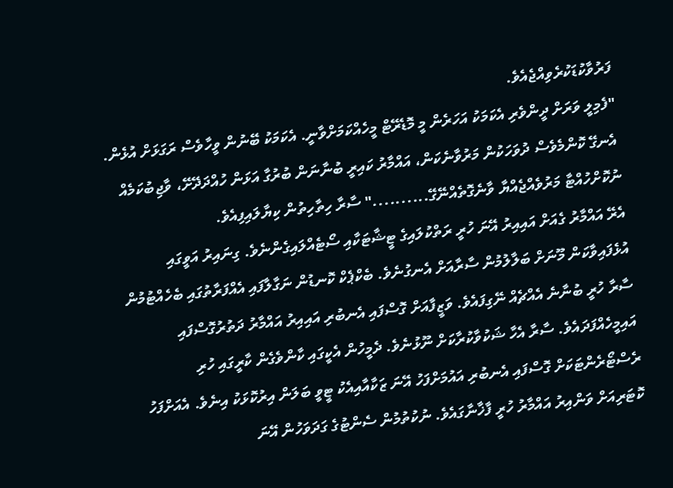ފަރުވާކުޑަކުރެވިއްޖެއެވެ.
"ފެމިލީ ވަރަށް ދީންވެރި އެކަމަކު އަހަރެން މީ މޮޑެރޭޓް މީހެއްކަމަށްވާނީ. އެކަމަކު ބޭނުން ވީހާވެސް ރަގަޅަށް އުޅެން. އެނގޭ ކޮންމެވެސް ދުވަހަކުން މަރުވާނެކަން، އައްމާރު ކައިރީ ބުނާނަން ބުރުގާ އަޅަން ހުއްދަދޭށޭ، ވާޖިބުކަމެއް ނުކޮށްހުއްޓާ މަރުވެއްޖެއްޔާ ވާނެގޮތެއްނޭގޭ.........." ސާރާ ހިތާހިތުން ކިޔާލައިފިއެވެ.
އެރޭ އައްމާރު ގެއަށް އައިއިރު އޭނަ ހުރީ ރަތްކުލައިގެ ޓީޝާޓަކާއި ސޯޓެއްލައިގެންނެވެ. ގިނައިރު އަވީގައި އުޅެފައިވާކަން މޫނަށް ބަލާލުމުން ސާރާއަށް އެނގުނެވެ. ބެކްޕެކް ކޮނޑުން ނަގާލާފައި އެއްފަރާތުގައި ބެހެއްޓުމުން ސާރާ ހުރީ ބުނާނެ އެއްޗެއް ނޭގިފައެވެ. ވަޒީފާއަށް ގޮސްފައި އެނބުރި އައިއިރު އައްމާރު ދަތުރުގޮސްފައި އައިމީހެއްފަދައެވެ. ސާރާ އެހާ ޝަކުވާކުރާކަށް ނޫޅުނެވެ. ދެމީހުން އެކީގައި ކާންވެގެން ކާރީގައި ހުރި ރެސްޓޯރެންޓަކަށް ގޮސްފައި އެނބުރި އައުމަށްފަހު އޭނަ ޒަކާއާއިއެކު ޓީވީ ބަލަން އިރުކޮޅަކު އިނެވެ. އެއަށްފަހު ކޮޓަރިއަށް ވަންއިރު އައްމާރު ހުރީ ފާޚާނާގައެވެ. ނުކުތުމުން ސެންޓުގެ ގަދަވަހުން އޭނަ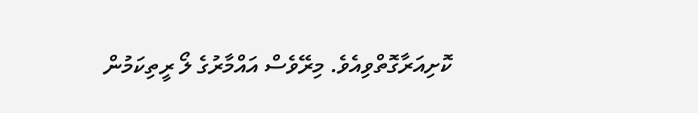ކޮށިއަރާގޮތްވިއެވެ. މިރޭވެސް އައްމާރުގެ ލޯ ރީތިކަމުން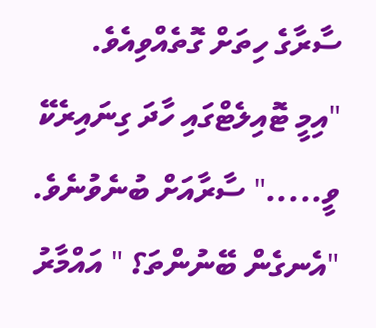ސާރާގެ ހިތަށް ގޮތެއްވިއެވެ.
"އިމީ ޓޮއިލެޓްގައި ހާދަ ގިނައިރެކޭ ވީ....." ސާރާއަށް ބުނެވުނެވެ.
"އެނގެން ބޭނުންތަ؟ " އައްމާރު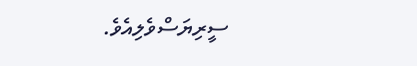ސީރިޔަސްވެލިއެވެ.